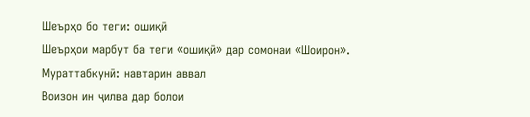Шеърҳо бо теги: ошиқӣ
Шеърҳои марбут ба теги «ошиқӣ» дар сомонаи «Шоирон».
Мураттабкунӣ: навтарин аввал
Воизон ин ҷилва дар болои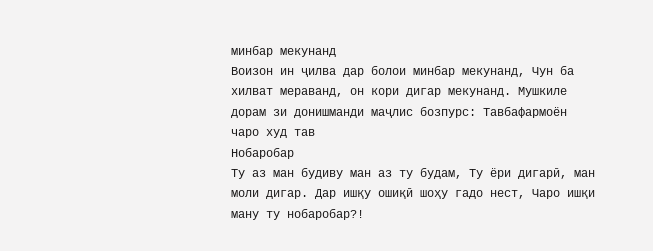минбар мекунанд
Воизон ин ҷилва дар болои минбар мекунанд, Чун ба хилват мераванд, он кори дигар мекунанд. Мушкиле дорам зи донишманди маҷлис бозпурс: Тавбафармоён чаро худ тав
Нобаробар
Ту аз ман будиву ман аз ту будам, Ту ёри дигарӣ, ман моли дигар. Дар ишқу ошиқӣ шоҳу гадо нест, Чаро ишқи ману ту нобаробар?!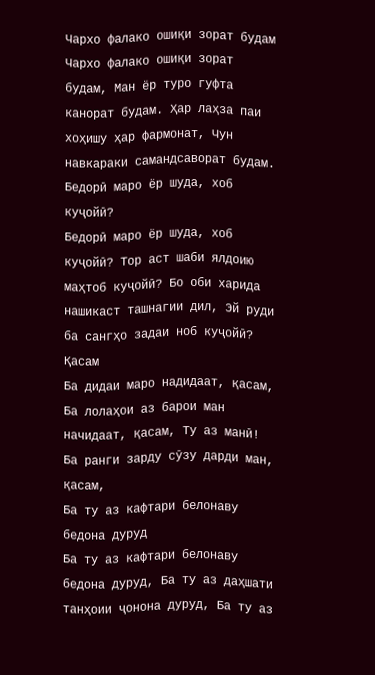Чархо фалако ошиқи зорат будам
Чархо фалако ошиқи зорат будам, Ман ёр туро гуфта канорат будам. Ҳар лаҳза паи хоҳишу ҳар фармонат, Чун навкараки самандсаворат будам.
Бедорӣ маро ёр шуда, хоб куҷойӣ?
Бедорӣ маро ёр шуда, хоб куҷойӣ? Тор аст шаби ялдоию маҳтоб куҷойӣ? Бо оби харида нашикаст ташнагии дил, Эй руди ба сангҳо задаи ноб куҷойӣ?
Қасам
Ба дидаи маро надидаат, қасам, Ба лолаҳои аз барои ман начидаат, қасам, Ту аз манӣ! Ба ранги зарду сӯзу дарди ман, қасам,
Ба ту аз кафтари белонаву бедона дуруд
Ба ту аз кафтари белонаву бедона дуруд, Ба ту аз даҳшати танҳоии ҷонона дуруд, Ба ту аз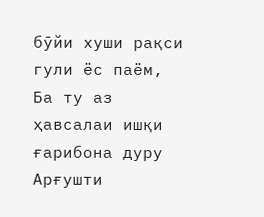бӯйи хуши рақси гули ёс паём, Ба ту аз ҳавсалаи ишқи ғарибона дуру
Арғушти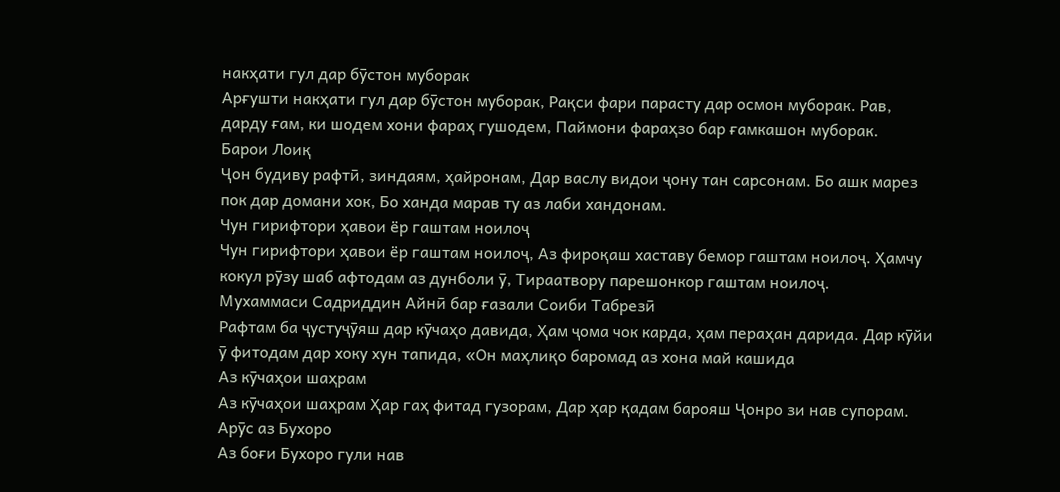накҳати гул дар бӯстон муборак
Арғушти накҳати гул дар бӯстон муборак, Рақси фари парасту дар осмон муборак. Рав, дарду ғам, ки шодем хони фараҳ гушодем, Паймони фараҳзо бар ғамкашон муборак.
Барои Лоиқ
Ҷон будиву рафтӣ, зиндаям, ҳайронам, Дар васлу видои ҷону тан сарсонам. Бо ашк марез пок дар домани хок, Бо ханда марав ту аз лаби хандонам.
Чун гирифтори ҳавои ёр гаштам ноилоҷ
Чун гирифтори ҳавои ёр гаштам ноилоҷ, Аз фироқаш хаставу бемор гаштам ноилоҷ. Ҳамчу кокул рӯзу шаб афтодам аз дунболи ӯ, Тираатвору парешонкор гаштам ноилоҷ.
Мухаммаси Садриддин Айнӣ бар ғазали Соиби Табрезӣ
Рафтам ба ҷустуҷӯяш дар кӯчаҳо давида, Ҳам ҷома чок карда, ҳам пераҳан дарида. Дар кӯйи ӯ фитодам дар хоку хун тапида, «Он маҳлиқо баромад аз хона май кашида
Аз кӯчаҳои шаҳрам
Аз кӯчаҳои шаҳрам Ҳар гаҳ фитад гузорам, Дар ҳар қадам барояш Ҷонро зи нав супорам.
Арӯс аз Бухоро
Аз боғи Бухоро гули нав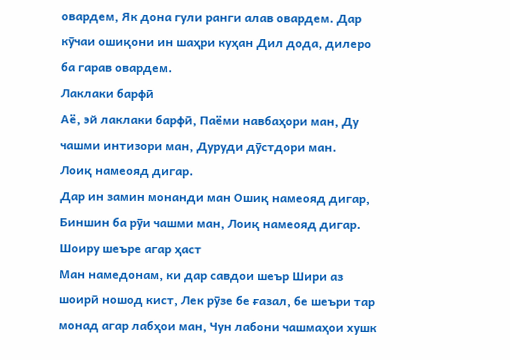овардем, Як дона гули ранги алав овардем. Дар кӯчаи ошиқони ин шаҳри куҳан Дил дода, дилеро ба гарав овардем.
Лаклаки барфӣ
Аё, эй лаклаки барфӣ, Паёми навбаҳори ман, Ду чашми интизори ман, Дуруди дӯстдори ман.
Лоиқ намеояд дигар.
Дар ин замин монанди ман Ошиқ намеояд дигар, Биншин ба рӯи чашми ман, Лоиқ намеояд дигар.
Шоиру шеъре агар ҳаст
Ман намедонам, ки дар савдои шеър Шири аз шоирӣ ношод кист, Лек рӯзе бе ғазал, бе шеъри тар монад агар лабҳои ман, Чун лабони чашмаҳои хушк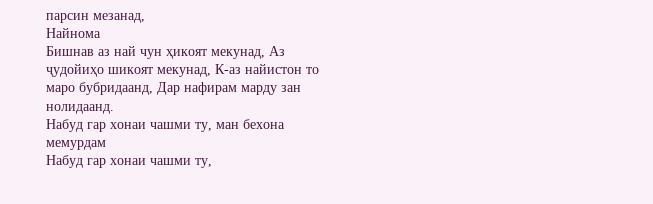парсин мезанад,
Найнома
Бишнав аз най чун ҳикоят мекунад, Аз ҷудойиҳо шикоят мекунад, К-аз найистон то маро бубридаанд, Дар нафирам марду зан нолидаанд.
Набуд гар хонаи чашми ту, ман бехона мемурдам
Набуд гар хонаи чашми ту,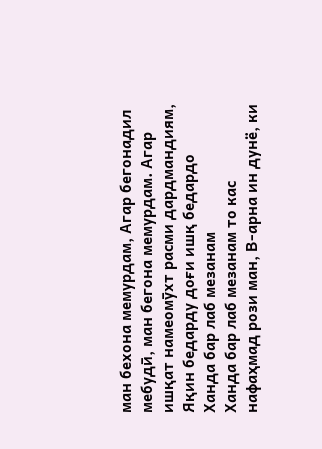ман бехона мемурдам, Агар бегонадил мебудӣ, ман бегона мемурдам. Агар ишқат намеомӯхт расми дардмандиям, Яқин бедарду доғи ишқ бедардо
Ханда бар лаб мезанам
Ханда бар лаб мезанам то кас нафаҳмад рози ман, В-арна ин дунё, ки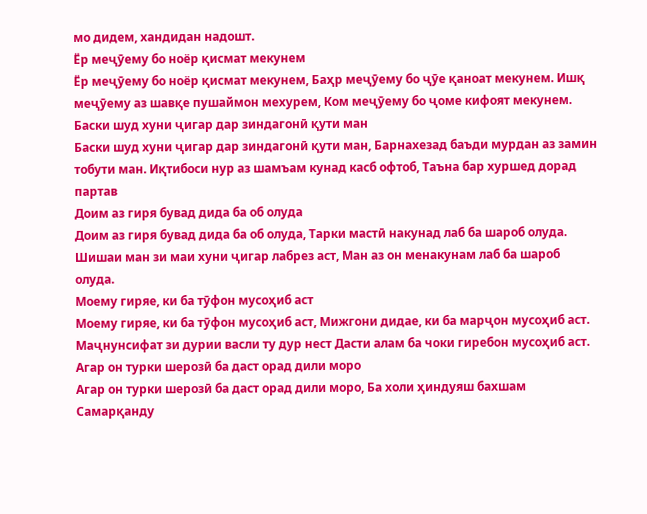мо дидем, хандидан надошт.
Ёр меҷӯему бо ноёр қисмат мекунем
Ёр меҷӯему бо ноёр қисмат мекунем, Баҳр меҷӯему бо ҷӯе қаноат мекунем. Ишқ меҷӯему аз шавқе пушаймон мехурем, Ком меҷӯему бо ҷоме кифоят мекунем.
Баски шуд хуни ҷигар дар зиндагонӣ қути ман
Баски шуд хуни ҷигар дар зиндагонӣ қути ман, Барнахезад баъди мурдан аз замин тобути ман. Иқтибоси нур аз шамъам кунад касб офтоб, Таъна бар хуршед дорад партав
Доим аз гиря бувад дида ба об олуда
Доим аз гиря бувад дида ба об олуда, Тарки мастӣ накунад лаб ба шароб олуда. Шишаи ман зи маи хуни ҷигар лабрез аст, Ман аз он менакунам лаб ба шароб олуда.
Моему гиряе, ки ба тӯфон мусоҳиб аст
Моему гиряе, ки ба тӯфон мусоҳиб аст, Мижгони дидае, ки ба марҷон мусоҳиб аст. Маҷнунсифат зи дурии васли ту дур нест Дасти алам ба чоки гиребон мусоҳиб аст.
Агар он турки шерозӣ ба даст орад дили моро
Агар он турки шерозӣ ба даст орад дили моро, Ба холи ҳиндуяш бахшам Самарқанду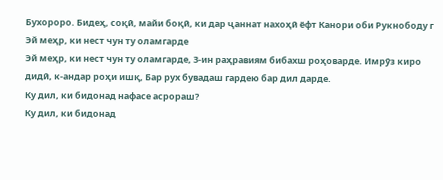Бухороро. Бидеҳ, соқӣ, майи боқӣ, ки дар ҷаннат нахоҳӣ ёфт Канори оби Рукнободу г
Эй меҳр, ки нест чун ту оламгарде
Эй меҳр, ки нест чун ту оламгарде, З-ин раҳравиям бибахш роҳоварде. Имрӯз киро дидӣ, к-андар роҳи ишқ, Бар рух бувадаш гардею бар дил дарде.
Ку дил, ки бидонад нафасе асрораш?
Ку дил, ки бидонад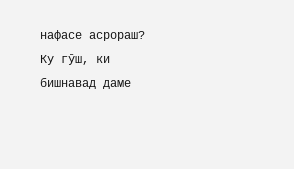нафасе асрораш? Ку гӯш, ки бишнавад даме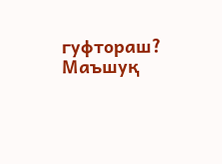гуфтораш? Маъшуқ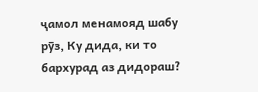ҷамол менамояд шабу рӯз, Ку дида, ки то бархурад аз дидораш?